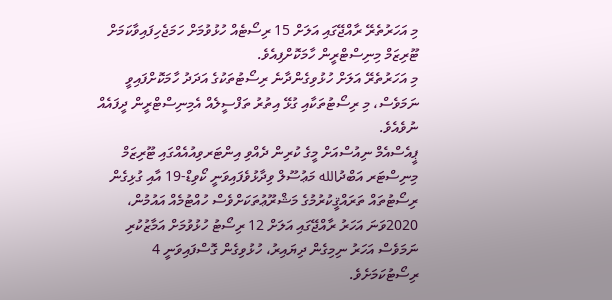މި އަހަރުތެރޭ ރާއްޖޭގައި އަލަށް 15 ރިސޯޓެއް ހުޅުވުމަށް ހަމަޖެހިފައިވާކަމަށް ޓޫރިޒަމް މިނިސްޓްރީން ހާމަކޮށްފިއެވެ.
މި އަހަރުތެރޭ އަލަށް ހުޅުވިގެންދާނެ ރިސޯޓުތަކުގެ އަދަދު ހާމަކޮށްފައިވީ ނަމަވެސް، މި ރިސޯޓުތަކާއި ގުޅޭ އިތުރު ތަފްސީލެއް އެމިނިސްޓްރީން ދީފައެއް ނުވެއެވެ.
ޕީއެސްއެމް ނިއުސްއަށް މީގެ ކުރިން ދެއްވި އިންޓަރވިއުއެއްގައި ޓޫރިޒަމް މިނިސްޓަރ އަބްދުالله މަޢުސޫލް ވިދާޅުވެފައިވަނީ ކޯވިޑް-19 އާއި ގުޅިގެން ރިސޯޓުތައް ތަރައްޤީކުރުމުގެ މަޝްރޫޢުތަކަށްވެސް ހުއްޓުމެއް އައުމުން، 2020ވަނަ އަހަރު ރާއްޖޭގައި އަލަށް 12 ރިސޯޓު ހުޅުވުމަށް އަމާޒުކުރި ނަމަވެސް އަހަރު ނިމިގެން ދިޔައިރު، ހުޅުވިގެން ގޮސްފައިވަނީ 4 ރިސޯޓުކަމަށެވެ.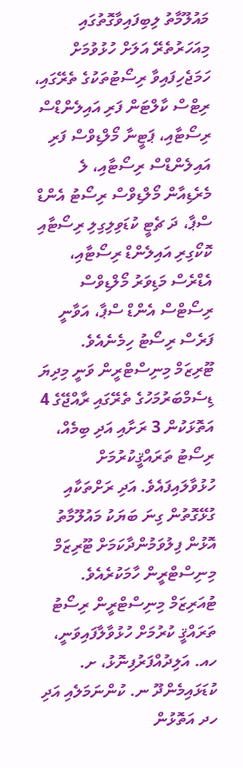މައުލޫމާތު ލިބިފައިވާގޮތުގައި މިއަހަރުތެރޭ އަލަށް ހުޅުވުމަށް ހަމަޖެހިފައިވާ ރިސޯޓުތަކުގެ ތެރޭގައި، ރިޓްސް ކާލްޓަން ފަރި އައިލެންޑްސް ރިސޯޓާއި، ޕަޓީނާ މޯލްޑިވްސް ފަރި އައިލެންޑްސް ރިސޯޓާއި، ލެ މެރެޑިއާން މޯލްޑިވްސް ރިސޯޓު އެންޑް ސްޕާ، ދަ ޗެޓީ ކުޑަވިލިގިލި ރިސޯޓާއި ކޮކޯގިރި އައިލެންޑް ރިސޯޓާއި، އެޑްރެސް މަޑިވަރު މޯލްޑިވްސް ރިސޯޓްސް އެންޑް ސްޕާ، އަވާނީ ފަރެސް ރިސޯޓު ހިމެނެއެވެ.
ޓޫރިޒަމް މިނިސްޓްރީން ވަނީ މިދިޔަ ޑިސެމްބަރުމަހުގެ ތެރޭގައި ރާއްޖޭގެ 4 އަތޮޅަކުން 3 ރަށާއި އަދި ބިމެއް، ރިސޯޓު ތަރައްޤީކުރުމަށް ހުޅުވާލައިފައެވެ. އަދި ރަށްތަކާއި ގުޅޭގޮތުން ގިނަ ބަޔަކު މައުލޫމާތު އޮޅުން ފިލުވަމުންދާކަމަށް ޓޫރިޒަމް މިނިސްޓްރީން ހާމަކުރެއެވެ.
ޓުއަރިޒަމް މިނިސްޓްރީން ރިސޯޓު ތަރައްޤީ ކުރުމަށް ހުޅުވާލާފައިވަނީ، ހއ. އަލިދުއްފަރުފިނޮޅު، ށ. ކުޑަޅައިމެންދޫ ނ. ކުންނަމަލެއި އަދި ހދ އަތޮޅުން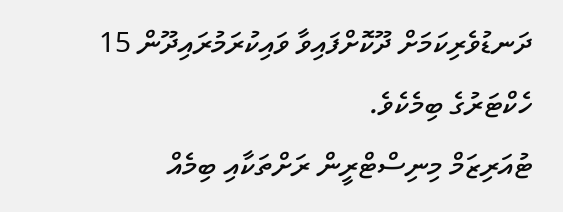ދަނޑުވެރިކަމަށް ދޫކޮށްފައިވާ ވައިކުރަމުރައިދޫން 15 ހެކްޓަރުގެ ބިމެކެވެ.
ޓުއަރިޒަމް މިނިސްޓްރީން ރަށްތަކާއި ބިމެއް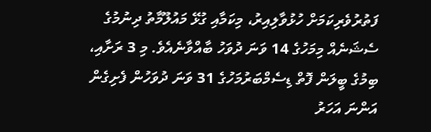ފަތުރުވެރިކަމަށް ހުޅުވާލިއިރު، މިކަމާއި ގުޅޭ މައުލޫމާތު ދިނުމުގެ ސެޝަނެއް މިމަހުގެ 14 ވަނަ ދުވަހު ބާއްވާނެއެވެ. މި 3 ރަށާއި، ބިމުގެ ބީލަން ފޮތް ޑިސެމްބަރުމަހުގެ 31 ވަނަ ދުވަހުން ފެށިގެން އަންނަ އަހަރު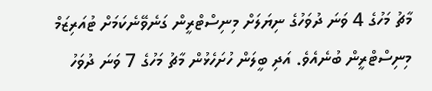މާޗު މަހުގެ 4 ވަނަ ދުވަހުގެ ނިޔަލަށް މިނިސްޓްރީން ގަނެވޭނެކަމަށް ޓުއަރިޒަމް މިނިސްޓްރީން ބުނެއެވެ. އަދި ބީލަން ހުށަހެޅުން މާޗު މަހުގެ 7 ވަނަ ދުވަހު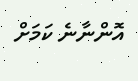އޮންނާނެ ކަމަށް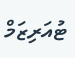ޓުއަރިޒަމް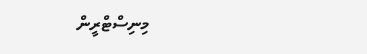މިނިސްޓްރީން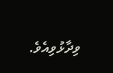ވިދާޅުވިއެވެ.